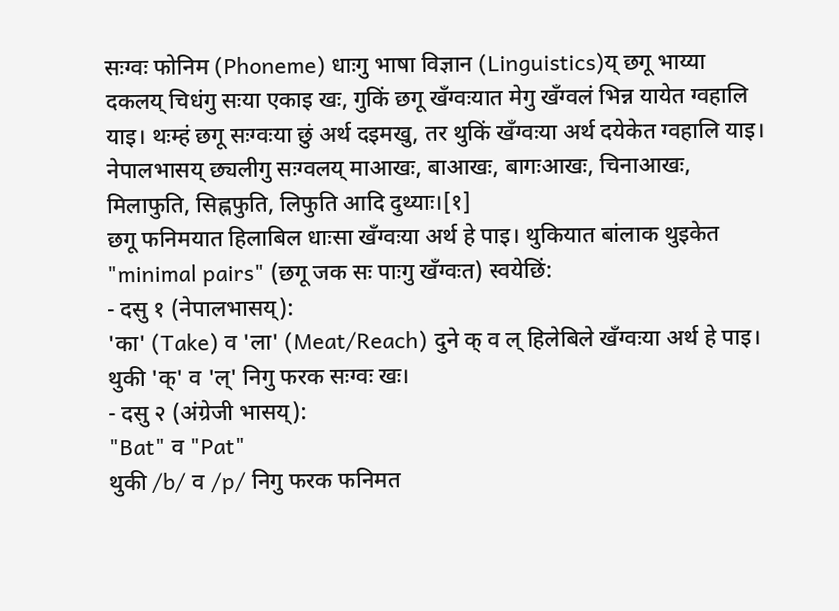सःग्वः फोनिम (Phoneme) धाःगु भाषा विज्ञान (Linguistics)य् छगू भाय्या दकलय् चिधंगु सःया एकाइ खः, गुकिं छगू खँग्वःयात मेगु खँग्वलं भिन्न यायेत ग्वहालि याइ। थःम्हं छगू सःग्वःया छुं अर्थ दइमखु, तर थुकिं खँग्वःया अर्थ दयेकेत ग्वहालि याइ। नेपालभासय् छ्यलीगु सःग्वलय् माआखः, बाआखः, बागःआखः, चिनाआखः, मिलाफुति, सिह्नफुति, लिफुति आदि दुथ्याः।[१]
छगू फनिमयात हिलाबिल धाःसा खँग्वःया अर्थ हे पाइ। थुकियात बांलाक थुइकेत "minimal pairs" (छगू जक सः पाःगु खँग्वःत) स्वयेछिं:
- दसु १ (नेपालभासय्):
'का' (Take) व 'ला' (Meat/Reach) दुने क् व ल् हिलेबिले खँग्वःया अर्थ हे पाइ। थुकी 'क्' व 'ल्' निगु फरक सःग्वः खः।
- दसु २ (अंग्रेजी भासय्):
"Bat" व "Pat"
थुकी /b/ व /p/ निगु फरक फनिमत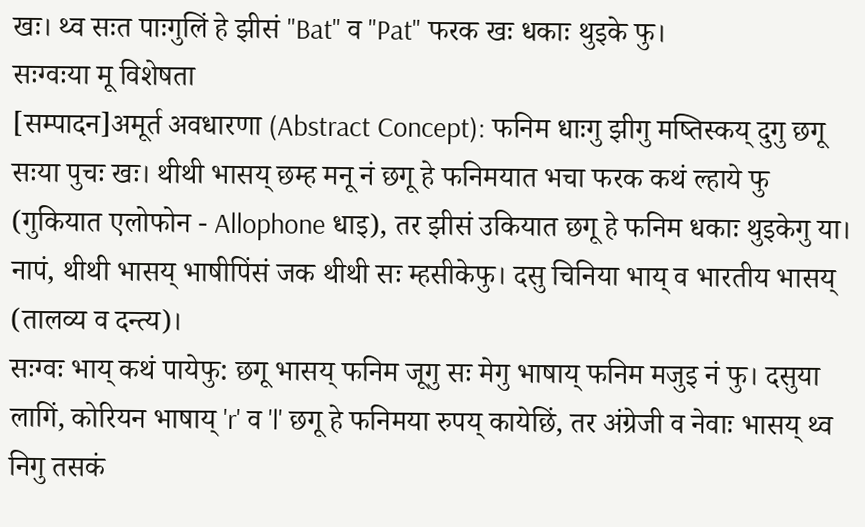खः। थ्व सःत पाःगुलिं हे झीसं "Bat" व "Pat" फरक खः धकाः थुइके फु।
सःग्वःया मू विशेषता
[सम्पादन]अमूर्त अवधारणा (Abstract Concept): फनिम धाःगु झीगु मष्तिस्कय् दुगु छगू सःया पुचः खः। थीथी भासय् छम्ह मनू नं छगू हे फनिमयात भचा फरक कथं ल्हाये फु (गुकियात एलोफोन - Allophone धाइ), तर झीसं उकियात छगू हे फनिम धकाः थुइकेगु या। नापं, थीथी भासय् भाषीपिंसं जक थीथी सः म्हसीकेफु। दसु चिनिया भाय् व भारतीय भासय् (तालव्य व दन्त्य)।
सःग्वः भाय् कथं पायेफु: छगू भासय् फनिम जूगु सः मेगु भाषाय् फनिम मजुइ नं फु। दसुया लागिं, कोरियन भाषाय् 'r' व 'l' छगू हे फनिमया रुपय् कायेछिं, तर अंग्रेजी व नेवाः भासय् थ्व निगु तसकं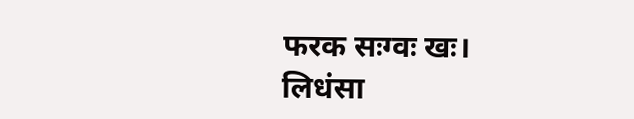फरक सःग्वः खः।
लिधंसा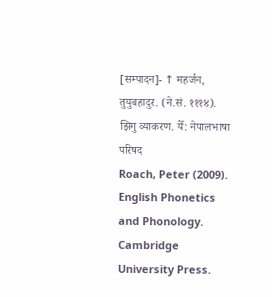[सम्पादन]- ↑ महर्जन, तुयुबहादुर. (ने.सं. १११४). झिगु व्याकरण. येँ: नेपालभाषा परिषद
Roach, Peter (2009). English Phonetics and Phonology. Cambridge University Press.